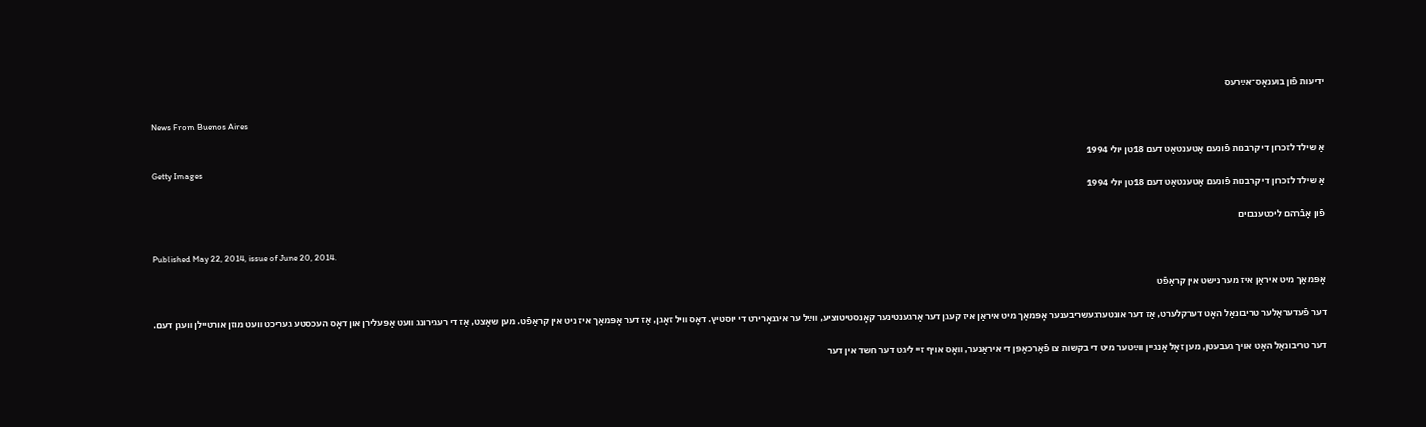ידיעות פֿון בוענאָס־אײַרעס

News From Buenos Aires

אַ שילד לזכרון די קרבנות פֿונעם אַטענטאַט דעם 18טן יולי 1994
Getty Images
אַ שילד לזכרון די קרבנות פֿונעם אַטענטאַט דעם 18טן יולי 1994

פֿון אַבֿרהם ליכטענבוים

Published May 22, 2014, issue of June 20, 2014.

אָפּמאַך מיט איראַן איז מער נישט אין קראַפֿט

דער פֿעדעראַלער טריבונאַל האָט דערקלערט, אַז דער אונטערגעשריבענער אָפּמאַך מיט איראַן איז קעגן דער אַרגענטינער קאָנסטיטוציע, װײַל ער איגנאָרירט די יוסטיץ. דאָס װיל זאָגן, אַז דער אָפּמאַך איז ניט אין קראַפֿט. מען שאַצט, אַז די רעגירונג װעט אַפּעלירן און דאָס העכסטע געריכט װעט מוזן אורטיילן װעגן דעם.

דער טריבונאַל האָט אויך געבעטן, מען זאָל אָנגיין ווײַטער מיט די בקשות צו פֿאַרכאַפּן די איראַנער, װאָס אויף זיי ליגט דער חשד אין דער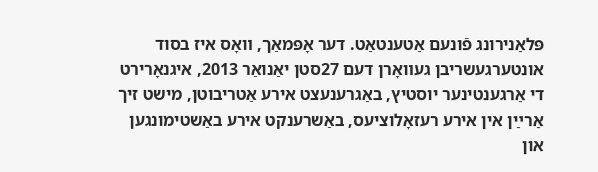פּלאַנירונג פֿונעם אַטענטאַט. דער אָפּמאַך, װאָס איז בסוד אונטערגעשריבן געװאָרן דעם 27סטן יאַנואַר 2013, איגנאָרירט די אַרגענטינער יוסטיץ, באַגרענעצט אירע אַטריבוטן, מישט זיך אַרײַן אין אירע רעזאָלוציעס, באַשרענקט אירע באַשטימונגען און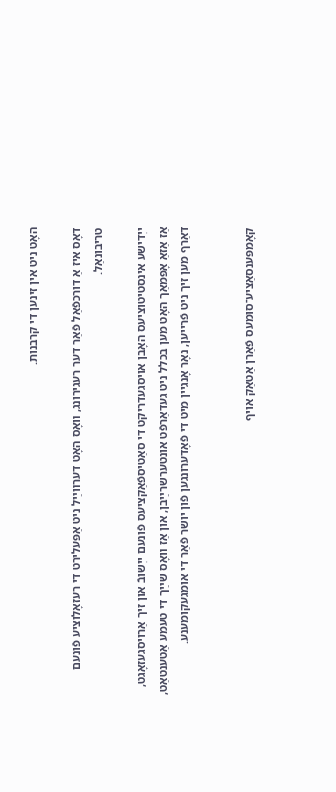האָט ניט אין זינען די קרבנות.

דאָס איז אַ דורכפֿאַל פֿאַר דער רעגירונג, װאָס האָט דערװײַל ניט אַפּעלירט די רעזאָלוציע פֿונעם טריבונאַל.

ייִדישע אינסטיטוציעס האָבן אויסגעדריקט די סאַטיספֿאַקציעס פֿונעם ייִשובֿ און זיך אַרויסגעזאָגט, אַז אַזאַ אָפּמאַך האָט מען בכלל ניט געדאַרפֿט אונטערשרײַבן, און אַז װאָס שײַך די טעמע אַטענטאַט, דאַרף מען זיך ניט פֿרייען, נאָר אָנגיין מיט די פֿאָדערונגען פֿון יושר פֿאַר די אומגעקומענע.


קאָמפּענסאַציע־סומעס פֿאַרן אַטאַק אויף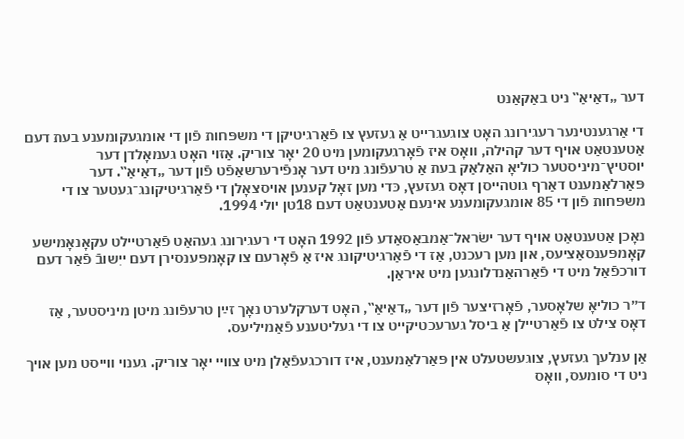דער „דאַיאַ‟ ניט באַקאַנט

די אַרגענטינער רעגירונג האָט צוגעגרייט אַ געזעץ צו פֿאַרגיטיקן די משפּחות פֿון די אומגעקומענע בעת דעם אַטענטאַט אויף דער קהילה, װאָס איז פֿאָרגעקומען מיט 20 יאָר צוריק. אַזוי האָט געמאָלדן דער יוסטיץ־מיניסטער כוליאָ האַלאַק בעת אַ טרעפֿונג מיט דער אָנפֿירערשאַפֿט פֿון דער „דאַיאַ‟. דער פּאַרלאַמענט דאַרף גוטהייסן דאָס געזעץ, כּדי מען זאָל קענען אויסצאָלן די פֿאַרגיטיקונג־געטער צו די משפּחות פֿון די 85 אומגעקומענע אינעם אַטענטאַט דעם 18טן יולי 1994.

נאָכן אַטענטאַט אויף דער ישׂראל־אַמבאַסאַדע פֿון 1992 האָט די רעגירונג געהאַט פֿאַרטיילט עקאָנאָמישע קאָמפּענסאַציעס, און מען רעכנט, אַז די פֿאַרגיטיקונג איז אַ פֿאָרעם צו קאָמפּענסירן דעם ייִשובֿ פֿאַר דעם דורכפֿאַל מיט די פֿאַרהאַנדלונגען מיט איראַן.

ד״ר כוליאָ שלאָסער, פֿאָרזיצער פֿון דער „דאַיאַ‟, האָט דערקלערט נאָך זײַן טרעפֿונג מיטן מיניסטער, אַז דאָס צילט צו פֿאַרטיילן אַ ביסל גערעכטיקייט צו די געליטענע פֿאַמיליעס.

אַן ענלעך געזעץ, צוגעשטעלט אין פּאַרלאַמענט, איז דורכגעפֿאַלן מיט צװיי יאָר צוריק. גענוי װייסט מען אויך ניט די סומעס, װאָס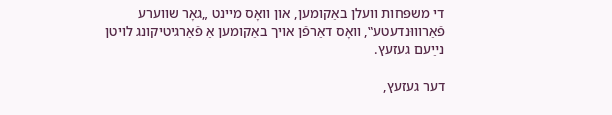די משפּחות װעלן באַקומען, און װאָס מיינט „גאָר שװערע פֿאַרװוּנדעטע‟, װאָס דאַרפֿן אויך באַקומען אַ פֿאַרגיטיקונג לויטן נײַעם געזעץ.

דער געזעץ,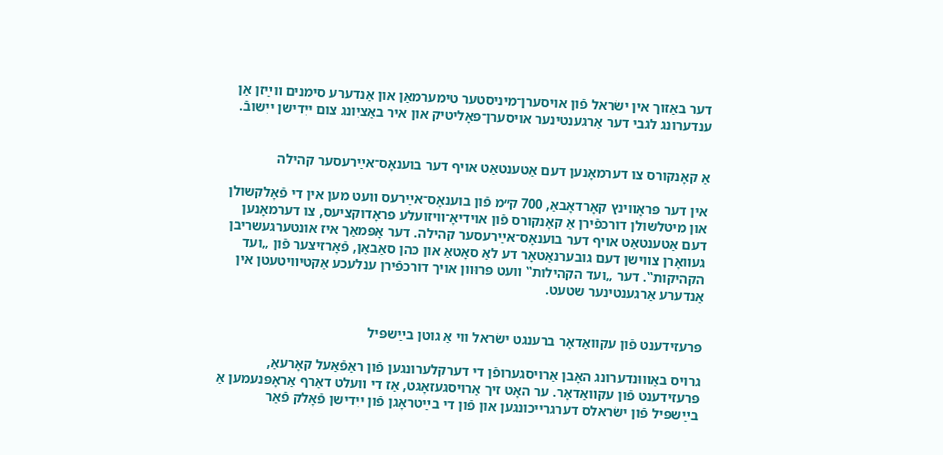דער באַזוך אין ישׂראל פֿון אויסערן־מיניסטער טימערמאַן און אַנדערע סימנים װײַזן אַן ענדערונג לגבי דער אַרגענטינער אויסערן־פּאָליטיק און איר באַציִונג צום ייִדישן ייִשובֿ.


אַ קאָנקורס צו דערמאָנען דעם אַטענטאַט אויף דער בוענאָס־אײַרעסער קהילה

אין דער פּראָװינץ קאָרדאָבאַ, 700 ק״מ פֿון בוענאָס־אײַרעס װעט מען אין די פֿאָלקשולן און מיטלשולן דורכפֿירן אַ קאָנקורס פֿון אוידיאָ־װיזועלע פּראָדוקציעס, צו דערמאָנען דעם אַטענטאַט אויף דער בוענאָס־אײַרעסער קהילה. דער אָפּמאַך איז אונטערגעשריבן געװאָרן צװישן דעם גובערנאַטאָר דע לאַ סאָטאַ און כּהן סאַבאַן, פֿאָרזיצער פֿון „ועד הקהיקות‟. דער „ועד הקהילות‟ װעט פּרוּװן אויך דורכפֿירן ענלעכע אַקטיװיטעטן אין אַנדערע אַרגענטינער שטעט.


פּרעזידענט פֿון עקוואַדאָר ברענגט ישׂראל ווי אַ גוטן בײַשפּיל

גרויס באַװוּנדערונג האָבן אַרויסגערופֿן די דערקלערונגען פֿון ראַפֿאַעל קאָרעאַ, פּרעזידענט פֿון עקװאַדאָר. ער האָט זיך אַרויסגעזאָגט, אַז די װעלט דאַרף אַראָפּנעמען אַ בײַשפּיל פֿון ישׂראלס דערגרייכונגען און פֿון די בײַטראָגן פֿון ייִדישן פֿאָלק פֿאַר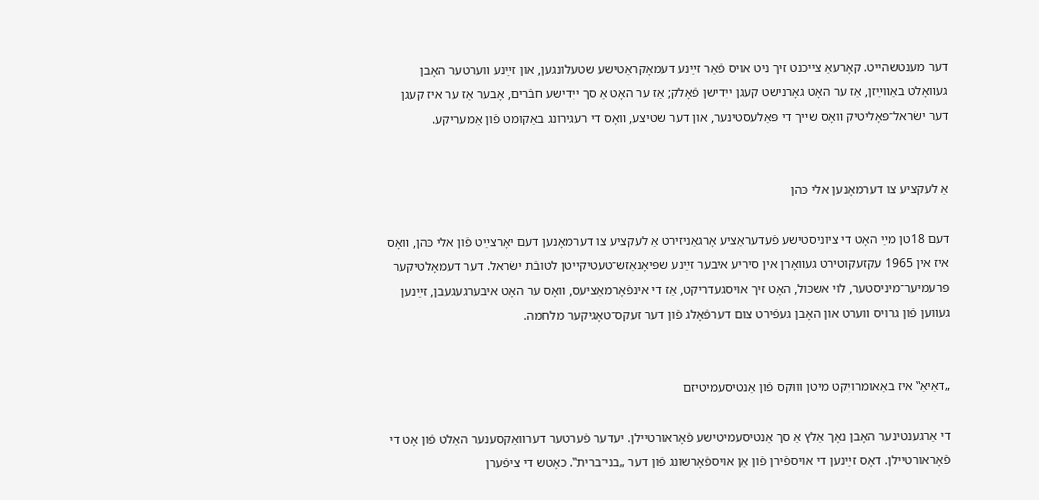דער מענטשהייט. קאָרעאַ צייכנט זיך ניט אויס פֿאַר זײַנע דעמאָקראַטישע שטעלונגען, און זײַנע װערטער האָבן געװאָלט באַװײַזן, אַז ער האָט גאָרנישט קעגן ייִדישן פֿאָלק; אַז ער האָט אַ סך ייִדישע חבֿרים, אָבער אַז ער איז קעגן דער ישׂראל־פּאָליטיק װאָס שײך די פּאַלעסטינער, און דער שטיצע, װאָס די רעגירונג באַקומט פֿון אַמעריקע.


אַ לעקציע צו דערמאָנען אלי כּהן

דעם 18טן מײַ האָט די ציוניסטישע פֿעדעראַציע אָרגאַניזירט אַ לעקציע צו דערמאָנען דעם יאָרצײַט פֿון אלי כּהן, װאָס איז אין 1965 עקזעקוטירט געװאָרן אין סיריע איבער זײַנע שפּיאָנאַזש־טעטיקייטן לטובֿת ישׂראל. דער דעמאָלטיקער פּרעמיער־מיניסטער, לוי אשכּול, האָט זיך אויסגעדריקט, אַז די אינפֿאָרמאַציעס, װאָס ער האָט איבערגעגעבן, זײַנען געװען פֿון גרויס װערט און האָבן געפֿירט צום דערפֿאָלג פֿון דער זעקס־טאָגיקער מלחמה.


„דאַיאַ‟ איז באַאומרויִקט מיטן וווּקס פֿון אַנטיסעמיטיזם

די אַרגענטינער האָבן נאָך אַלץ אַ סך אַנטיסעמיטישע פֿאָראורטיילן. יעדער פֿערטער דערװאַקסענער האַלט פֿון אָט די פֿאָראורטיילן. דאָס זײַנען די אויספֿירן פֿון אַן אויספֿאָרשונג פֿון דער „בני־ברית‟. כאָטש די ציפֿערן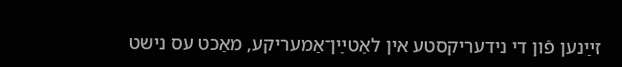זײַנען פֿון די נידעריקסטע אין לאַטײַן־אַמעריקע, מאַכט עס נישט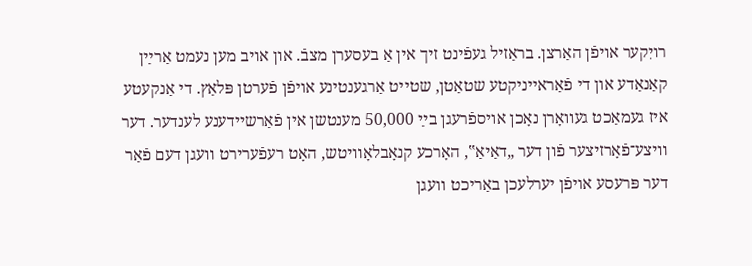רויִקער אויפֿן האַרצן. בראַזיל געפֿינט זיך אין אַ בעסערן מצבֿ. און אויב מען נעמט אַרײַן קאַנאַדע און די פֿאַראייניקטע שטאַטן, שטייט אַרגענטינע אויפֿן פֿערטן פּלאַץ. די אַנקעטע איז געמאַכט געװאָרן נאָכן אויספֿרעגן בײַ 50,000 מענטשן אין פֿאַרשיידענע לענדער. דער װיצע־פֿאָרזיצער פֿון דער „דאַיאַ‟, האָרכע קנאָבלאָװיטש, האָט רעפֿערירט װעגן דעם פֿאַר דער פּרעסע אויפֿן יערלעכן באַריכט װעגן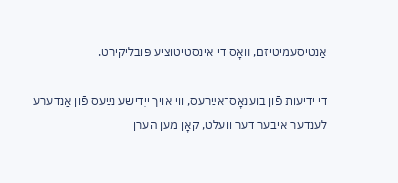אַנטיסעמיטיזם, װאָס די אינסטיטוציע פּובליקירט.

די ידיעות פֿון בוענאָס־אײַרעס, ווי אויך ייִדישע נײַעס פֿון אַנדערע לענדער איבער דער וועלט, קאָן מען הערן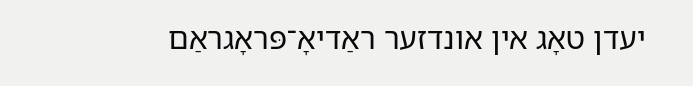יעדן טאָג אין אונדזער ראַדיאָ־פּראָגראַם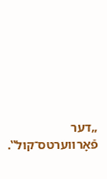„דער פֿאָרווערטס־קול‟.